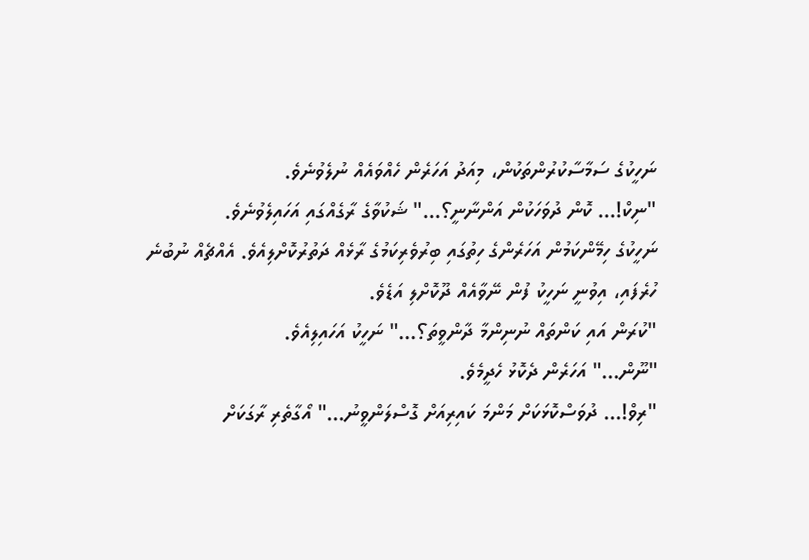ނަހީކުގެ ސަމާސާކުރުންތަކުން، މިއަދު އަހަރެން ހެއްވައެއް ނުލެވުނެވެ.
"ނިކް!... ކޮން ދުވަހަކުން އަންނާނީ؟..." ޝަކުވާގެ ރާގެއްގައި އަހައިލެވުނެވެ.
ނަހީކުގެ ހިމޭންކަމުން އަހަރެންގެ ހިތުގައި ބިރުވެރިކަމުގެ ރާޅެއް ދަތުރުކޮށްލިއެވެ. އެއްޗެއް ނުބުނެ ހުރެފައި، އިވުނީ ނަހީކު ފުން ނޭވާއެއް ދޫކޮށްލި އަޑެވެ.
"ކުރަން އައި ކަންތައް ނުނިންމާ ދާންވީތަ؟..." ނަހީކު އަހައިލިއެވެ.
"ނޫން..." އަހަރެން ދެކޮޅު ހެދީމެވެ.
"ރިވް!... ދުވަސްކޮޅަކަށް މަންމަ ކައިރިއަށް ގޮސްލަންވީނު..." އޯގާތެރި ރާގަކަށް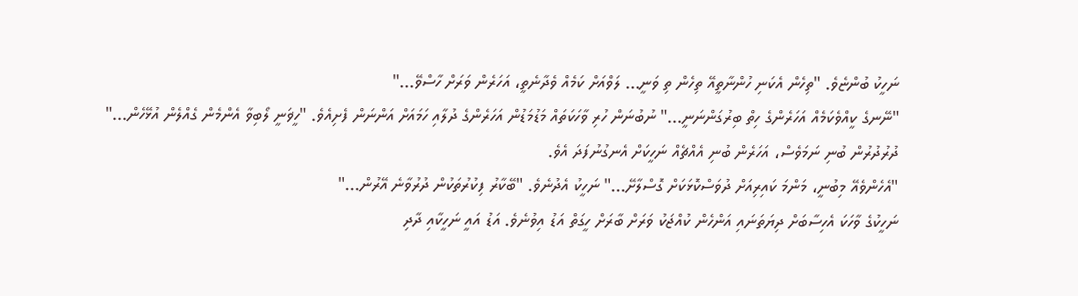ނަހީކު ބުންޏެވެ. "ތިހެން އެކަނި ހުންނާތީއޭ ތިހެން ތި ވަނީ... ލަވްއަށް ކަމެއް ވެދާނެތީ، އަހަރެން ވަރަށް ހާސްވޭ..."
"ނޭނގެ ކީއްވެކަމެއް އަހަރެންގެ ހިތް ބިރުގަންނަނީ..." ނުބުނަން ހުރި ވާހަކަތައް މަޑުމަޑުން އަހަރެންގެ ދުލާއި ހަމައަށް އަންނަން ފެށިއެވެ. "ހީޥަނީ ލޯބިވާ އެންމެން ގެއްލެން އުޅޭހެން..."
ދުރުދުރުން ބުނި ނަމަވެސް، އަހަރެން ބުނި އެއްޗެއް ނަހީކަށް އެނގުނުފަދަ އެވެ.
"އެހެންވެއޭ މިބުނީ، މަންމަ ކައިރިއަށް ދުވަސްކޮޅަކަށް ގޮސްލާށޭ..." ނަހީކު އެދުނެވެ. "ބޭކާރު ފިކުރުތަކުން ދުރުވާނެ އޭރުން..."
ނަހީކުގެ ވާހަކަ އެހިސާބަށް ދިޔަތަނައި އަންހެން ކުއްޖަކު ވަރަށް ބާރަށް ހީގަތް އަޑު އިވުނެވެ. އަޑު އައީ ނަހީކާއި ދާދި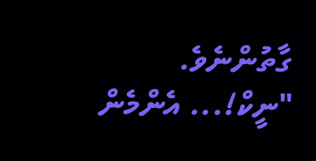ގާތުންނެވެ.
"ނީކް!... އެންމެން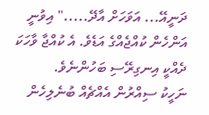ދަނީއޭ... އަވަހަށް އާދޭ....." އިވުނީ އަންހެން ކުއްޖެއްގެ އަޑެވެ. އެ ކުއްޖާ ވާހަކަ ދެއްކީ އިނގިރޭސި ބަހުންނެވެ.
ނަހީކު ސިއްރުން އެއްޗެއް ބުނެލިހެން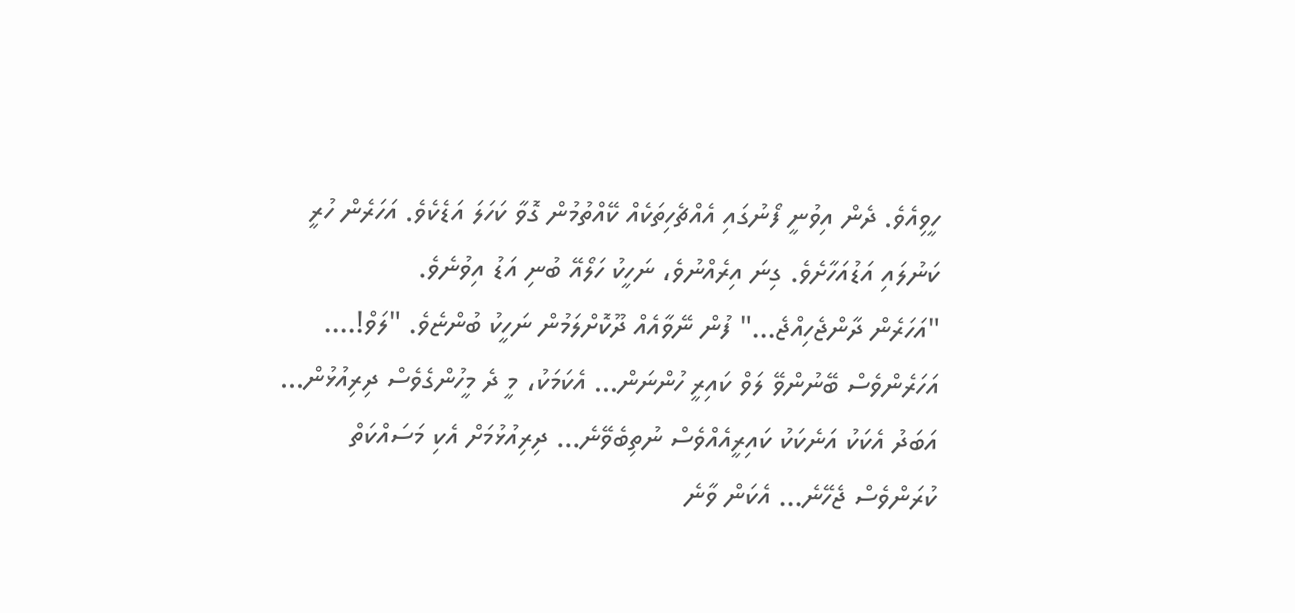ހީވިއެވެ. ދެން އިވުނީ ފޯނުގައި އެއްޗެހިތަކެއް ކޭއްތުމުން ގޮވާ ކަހަލަ އަޑެކެވެ. އަހަރެން ހުރީ ކަނުލައި އަޑުއަހާށެވެ. ގިނަ އިރެއްނުވެ، ނަހީކު ހަލޯއޭ ބުނި އަޑު އިވުނެވެ.
"އަހަރެން ދާންޖެހިއްޖެ..." ފުން ނޭވާއެއް ދޫކޮށްލަމުން ނަހީކު ބުންޏެވެ. "ލަވް!.... އަހަރެންވެސް ބޭނުންވޭ ލަވް ކައިރީ ހުންނަން... އެކަމަކު، މީ ދެ މީހުންގެވެސް ދިރިއުޅުން... އަބަދު އެކަކު އަނެކަކު ކައިރީއެއްވެސް ނުތިބެވޭނެ... ދިރިއުޅުމަށް އެކި މަސައްކަތް ކުރަންވެސް ޖެހޭނެ... އެކަން ވާނެ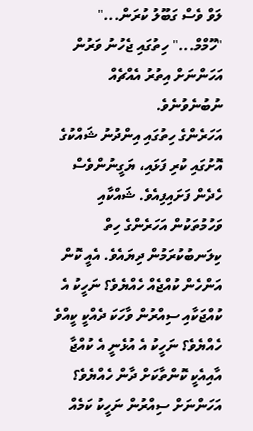ލަވް ވެސް ގަބޫލު ކުރަން..."
"ހޫމްމް..." ހިތުގައި ޖެހުނު ވަރުން އަހަންނަށް އިތުރު އެއްޗެއް ނުބުނެވުނެވެ.
އަހަރެންގެ ހިތުގައި އިންދުނު ޝައްކުގެ އޮށުގައި ކުރި ފަޅައި، ޔަގީނުންވެސް ހެދެން ފަށައިފިއެވެ. ޝައްކާއި ވަހުމުތަކުން އަހަރެންގެ ހިތް ކިލަނބުކުރަމުން ދިޔައެވެ. އެއީ ކޮން އަންހެން ކުއްޖެއް ހެއްޔެވެ؟ ނަހީކު އެ ކުއްޖަކާއި ސިއްރުން ވާހަކަ ދެއްކީ ކީއްވެ ހެއްޔެވެ؟ ނަހީކު އެ އުޅެނީ އެ ކުއްޖާ އާއިއެކީ ކޮންތާކަށް ދާން ހެއްޔެވެ؟ އަހަންނަށް ސިއްރުން ނަހީކު ކަމެއް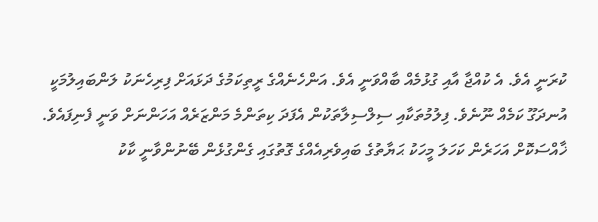ކުރަނީ އެވެ. އެ ކުއްޖާ އާއި ގުޅުމެއް ބާއްވަނީ އެވެ. އަންހެނެއްގެ ރީތިކަމުގެ ދަޅައަށް ފިރިހެނަކު ލަންބައިލުމަކީ އުނދަގޫ ކަމެއް ނޫނެވެ. ފިލުމުތަކާއި ސިލްސިލާތަކުން އެފަދަ ކިތަންމެ މަންޒަރެއް އަހަންނަށް ވަނީ ފެނިފައެވެ. ޚާއްސަކޮށް އަހަރެން ކަހަލަ މީހަކު ޙަޔާތުގެ ބައިވެރިއެއްގެ ގޮތުގައި ގެންގުޅެން ބޭނުންވާނީ ކާކު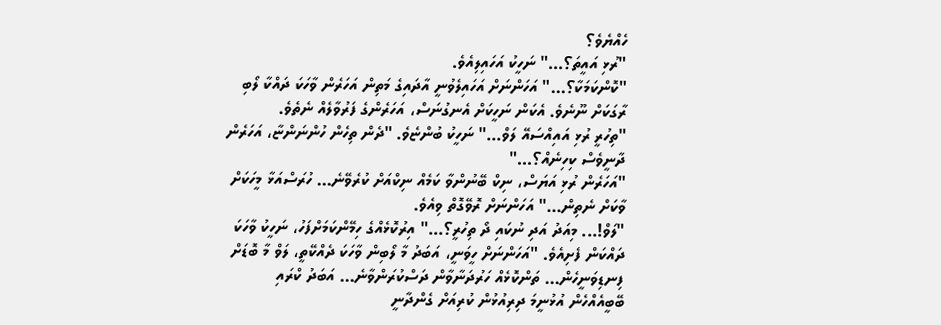ހެއްޔެވެ؟
"ރުޅި އައީތަ؟..." ނަހީކު އަހައިލިއެވެ.
"ކޮންކަމަކާ؟..." އަހަންނަށް އަހައިލެވުނީ އާދައިގެ މަތިން އަހަރެން ވާހަކަ ދައްކާ ލޯބި ރާގަކަށް ނޫނެވެ. އެކަން ނަހީކަށް އެނގުނަސް، އަހަރެންގެ ފަރުވާލެއް ނެތެވެ.
"ތިހުރީ ރުޅި އައިއްސައޭ ލަވް..." ނަހީކު ބުންޏެވެ. "ދެން ތިހެން ހުންނަންޏާ، އަހަރެން ދާނީވެސް ކިހިނެއް؟..."
"އަހަރެން ރުޅި އަޔަސް، ނިކް ބޭނުންވާ ކަމެއް ނިކްއަށް ކުރެވޭނެ... ހުރަސްއަޅާ މީހަކަށް ވާކަށް ނެތިން..." އަހަންނަށް ރޮވޭގޮތް ވިއެވެ.
"ލަވް!... މިއަދު އަދި ނުކައި ދޯ ތިހުރީ؟..." އިރުކޮޅެއްގެ ހިމޭންކަމަށްފަހު، ނަހީކު ވާހަކަ ދައްކަން ފެށިއެވެ. "އަހަންނަށް ހީވަނީ، އަބަދު މާ ލޯބިން ވާހަކަ ދެއްކޭތީ، ލަވް މާ ބޮޑަށް ފިނޑިވަނީހެން... ތަންކޮޅެއް ހަރުދަނާވާން ދަސްކުރަންވާނެ... އަބަދު ކްރައި ބޭބީއެއްހެން އުޅުނީމަ ދިރިއުޅުން ކުރިއަށް ގެންދާނީ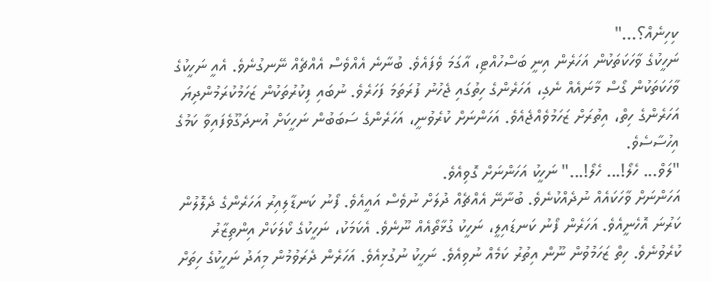ކިހިނެއް؟..."
ނަހީކުގެ ވާހަކަތަކުން އަހަރެން އިނީ ބަސްހުއްޓި، އާގަމަ ވެފައެވެ. ބުނާނެ އެއްވެސް އެއްޗެއް ނޭނގުނެވެ. އެއީ ނަހީކުގެ ވާހަކަތަކުން ގޯސް މާނައެއް ނެގި، އަހަރެންގެ ހިތުގައި ޖެހުނު ފުރަތަމަ ފަހަރެވެ. ނުބައި ފިކުރުތަކުން ޒަހަމުކުރަމުންދިޔަ އަހަރެންގެ ހިތް، އިތުރަށް ޒަހަމުވެއްޖެއެވެ. އަހަންނަށް ކުރެވުނީ، އަހަރެންގެ ސަބަބުން ނަހީކަށް އުނދަގޫވެފައިވާ ކަމުގެ އިހުސާސެވެ.
"ލަވް... ހެލޯ!... ހެލޯ!..." ނަހީކު އަހަންނަށް ގޮވިއެވެ.
އަހަންނަށް ވާހަކައެއް ނުދެއްކުނެވެ. ބުނާނޭ އެއްޗެއް ދުލަށް ނުވެސް އައީއެވެ. ފޯނު ކަނޑާލިއިރު އަހަރެންގެ ދެލޮލުން ކަރުނަ އޮހެނީއެވެ. އަހަރެން ފޯނު ކަނޑައިލީ، ނަހީކު ގުޅާތޯއެއް ނޫނެވެ. އެކަމަކު، ނަހީކުގެ ކޯލަކަށް އިންތިޒާރު ކުރެވުނެވެ. ހިތް ޒަހަމުވުން ނޫން އިތުރު ކަމެއް ނުވިއެވެ. ނަހީކު ނުގުޅިއެވެ. އަހަރެން ދެރަވުމުން މިއަދު ނަހީކުގެ ހިތަށް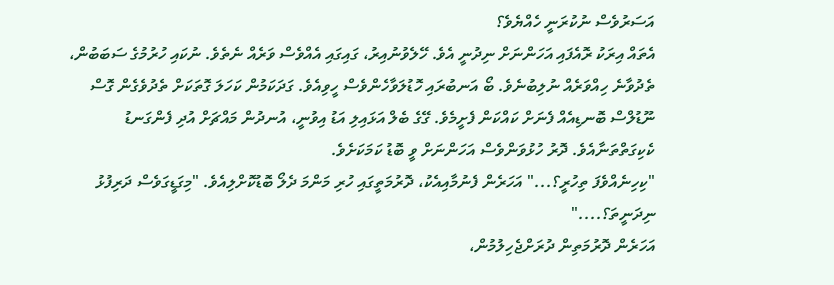އަސަރުވެސް ނުކުރަނީ ހެއްޔެވެ؟
އެތައް އިރަކު ރޮއެފައި އަހަންނަށް ނިދުނީ އެވެ. ހޭލެވުނުއިރު، ގައިގައި އެއްވެސް ވަރެއް ނެތެވެ. ނުކައި ހުރުމުގެ ސަބަބުން، ތެދުވާނެ ހިއްވަރެއް ނުލިބުނެވެ. ބޯ އަނބުރައި ހޮޑުލަވާހެންވެސް ހީވިއެވެ. ގަދަކަމުން ކަހަލަ ގޮތަކަށް ތެދުވެގެން ގޮސް ނޫޑުލްސް ބޮނޑިއެއް ފެނަށް ކައްކަން ފެށީމެވެ. ގޭގެ ބެލް އަޅައިލި އަޑު އިވުނީ، އުނދުން މައްޗަށް އުދި ފެންގަނޑު ކެކިގަތްތަނާއެވެ. ދޮރު ހުޅުވަންވެސް އަހަންނަށް ވީ ބޮޑު ކަމަކަށެވެ.
"ކިހިނެއްވެފަ ތިހުރީ؟..." އަހަރެން ފެނުމާއިއެކު، ދޮރުމަތީގައި ހުރި މަންމަ ދެލޯ ބޮޑުކޮށްލިއެވެ. "މިގަޑީގަވެސް ދަރިފުޅު ނިދަނީތަ؟...."
އަހަރެން ދޮރުމަތިން ދުރަށްޖެހިލުމުން،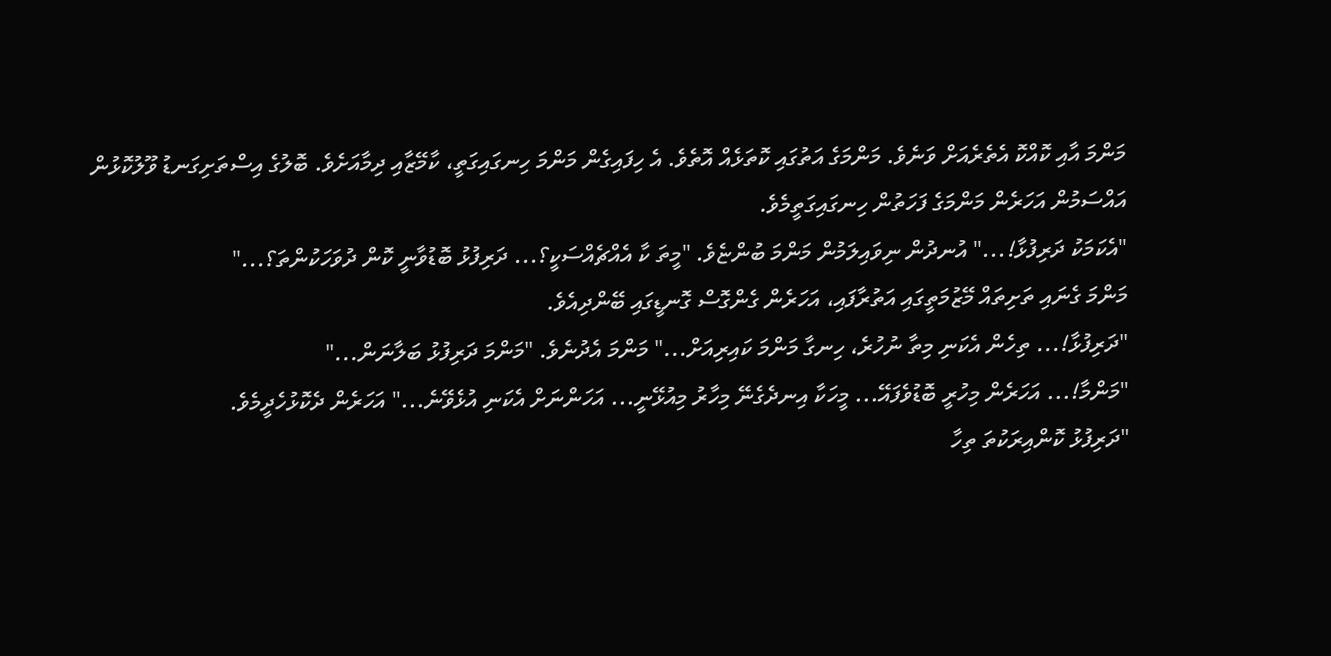މަންމަ އާއި ކޮއްކޮ އެތެރެއަށް ވަނެވެ. މަންމަގެ އަތުގައި ކޮތަޅެއް އޮތެވެ. އެ ހިފައިގެން މަންމަ ހިނގައިގަތީ، ކާމޭޒާއި ދިމާއަށެވެ. ބޮލުގެ އިސްތަށިގަނޑު ވޫލުކޮޅުން އައްސަމުން އަހަރެން މަންމަގެ ފަހަތުން ހިނގައިގަތީމެވެ.
"އެކަމަކު ދަރިފުޅާ!..." އުނދުން ނިވައިލަމުން މަންމަ ބުންޏެވެ. "މީތަ ކާ އެއްޗެއްސަކީ؟... ދަރިފުޅު ބޮޑުވާނީ ކޮން ދުވަހަކުންތަ؟..."
މަންމަ ގެނައި ތަށިތައް މޭޒުމަތީގައި އަތުރާފައި، އަހަރެން ގެންގޮސް ގޮނޑީގައި ބޭންދިއެވެ.
"ދަރިފުޅާ!... ތިހެން އެކަނި މިތާ ނުހުރެ، ހިނގާ މަންމަ ކައިރިއަށް..." މަންމަ އެދުނެވެ. "މަންމަ ދަރިފުޅު ބަލާނަން..."
"މަންމާ!... އަހަރެން މިހުރީ ބޮޑުވެފައޭ... މީހަކާ އިނދެގެނޭ މިހާރު މިއުޅޭނީ... އަހަންނަށް އެކަނި އުޅެވޭނެ..." އަހަރެން ދެކޮޅުހެދީމެވެ.
"ދަރިފުޅު ކޮންއިރަކުތަ ތިހާ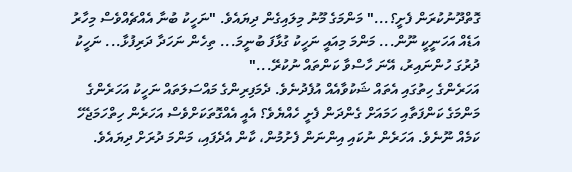ގޮތްދޫނުކުރަން ފެށީ؟..." މަންމަގެ މޫނު މިލައިގެން ދިޔައެވެ. "ނަހީކު ބުނާ އެއްޗެއްވެސް މިހާރު އަޑެއް އަހަނީކީ ނޫން... މަންމަ މިއައީ ނަހީކު ގުޅާފަ ބުނީމަ... ތިހެން ނަހަދާ ދަރިފުޅާ... ނަހީކު ދުރުގަ ހުންނައިރު، އޭނަ ހާސްވާ ކަންތައް ނުކުރޭ..."
އަހަރެންގެ ހިތުގައި އެތައް ޝަކުވާއެއް އުފެދުނެވެ. ދެމަފިރިންގެ މައްސަލަތައް ނަހީކު އަހަރެންގެ މަންމަގެ ކަންފަތާއި ހަމައަށް ގެންދަން ފެށީ ހެއްޔެވެ؟ އެއީ އެއްގޮތަކަށްވެސް އަހަރެން ހިތްހަމަޖެހޭ ކަމެއް ނޫނެވެ. އަހަރެން ނުކައި އިންނަން ފެށުމުން، ކާން އެދެފައި، މަންމަ ދުރަށް ދިޔައެވެ.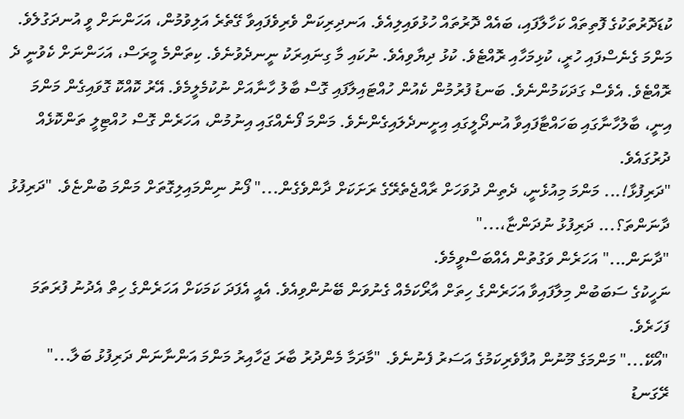ކުޑަދޮރުތަކުގެ ފޮތިތައް ކަހާލާފައި، ބައެއް ދޮރުތައް ހުޅުވައިލިއެވެ. އަނދިރިކަން ވެރިވެފައިވާ ގޭތެރެ އަލިވުމުން، އަހަންނަށް ވީ އުނދަގުލެވެ.
މަންމަ ގެނެސްފައި ހުރީ، ކުޅިމަހާއި ރޮއްޓެވެ. ކުޅު ދިޔާވިއެވެ. ނުކައި މާ ގިނައިރަކު ނީނދެވުނެވެ. ކިތަންމެ މީރަސް، އަހަންނަށް ކެވުނީ ދެ ރޮއްޓެވެ. އެވެސް ގަދަކަމުންނެވެ. ބަނޑު ފުރުމުން ކެއުން ހުއްޓައިލާފައި ގޮސް ބާލު ހާނާއަށް ނުކުމެލީމެވެ. އޭރު ކޮއްކޮ ގޮވައިގެން މަންމަ އިނީ، ބާލުހާނާގައި ބަހައްޓާފައިވާ އުނދޯލީގައި އިށީނދެލައިގެންނެވެ. މަންމަ ފޯނެއްގައި އިނުމުން، އަހަރެން ގޮސް ހުއްޓިލީ ތަންކޮޅެއް ދުރުގައެވެ.
"ދަރިފުޅާ!... މަންމަ މިއުޅެނީ، ދެތިން ދުވަހަށް ރާއްޖެތެރޭގެ ރަށަކަށް ދާންވެގެން..." ފޯނު ނިންމައިލިގޮތަށް މަންމަ ބުންޏެވެ. "ދަރިފުޅު ދާނަންތަ؟... ދަރިފުޅު ނުދަންޏާ،..."
"ދާނަން..." އަހަރެން ވަގުތުން އެއްބަސްވީމެވެ.
ނަހީކުގެ ސަބަބުން މިލާފައިވާ އަހަރެންގެ ހިތަށް އާރޯކަމެއް ގެނުވަން ބޭނުންވިއެވެ. އެއީ އެފަދަ ކަމަކަށް އަހަރެންގެ ހިތް އެދުނު ފުރަތަމަ ފަހަރެވެ.
"އޯކޭ..." މަންމަގެ މޫނުން އުފާވެރިކަމުގެ އަސަރު ފެނުނެވެ. "މާދަމާ މެންދުރު ބާރަ ޖަހާއިރު މަންމަ އަންނާނަން ދަރިފުޅު ބަލާ..."
ރޭގަނޑު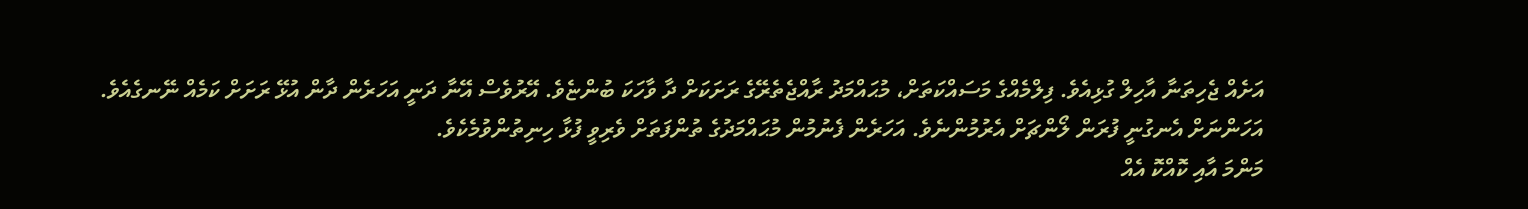އަށެއް ޖެހިތަނާ އާހިލް ގުޅިއެވެ. ފިލްމެއްގެ މަސައްކަތަށް، މުޙައްމަދު ރާއްޖެތެރޭގެ ރަށަކަށް ދާ ވާހަކަ ބުންޏެވެ. އޭރުވެސް އޭނާ ދަނީ އަހަރެން ދާން އުޅޭ ރަށަށް ކަމެއް ނޭނގެއެވެ. އަހަންނަށް އެނގުނީ ފުރަން ލޯންޗަށް އެރުމުންނެވެ. އަހަރެން ފެނުމުން މުޙައްމަދުގެ ތުންފަތަށް ވެރިވީ ފުޅާ ހިނިތުންވުމެކެވެ.
މަންމަ އާއި ކޮއްކޮ އެއް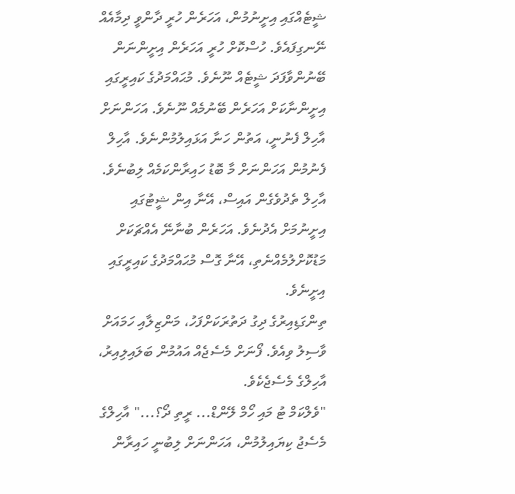ޝީޓެއްގައި އިށީނުމުން، އަހަރެން ހުރީ ދާންވީ ދިމާއެއް ނޭނގިފައެވެ. ހުސްކޮށް ހުރީ އަހަރެން އިށީންނަން ބޭނުންވާފަދަ ޝީޓެއް ނޫނެވެ. މުޙައްމަދުގެ ކައިރީގައި އިށީންނާކަށް އަހަރެން ބޭނުމެއް ނޫނެވެ. އަހަންނަށް އާހިލް ފެނުނީ، އަތުން ހަނާ އަޅައިލުމުންނެވެ. އާހިލް ފެނުމުން އަހަންނަށް މާ ބޮޑު ހައިރާންކަމެއް ލިބުނެވެ.
އާހިލް ތެދުވެގެން އައިސް، އޭނާ އިން ޝީޓުގައި އިށީނުމަށް އެދުނެވެ. އަހަރެން ބުނާނޭ އެއްޗަކަށް މަޑުކޮށްލުމެއްނެތި، އޭނާ ގޮސް މުޙައްމަދުގެ ކައިރީގައި އިށީނެވެ.
ތިންގަޑިއިރުގެ ދިގު ދަތުރަކަށްފަހު، މަންޒިލާއި ހަމައަށް ވާސިލު ވިއެވެ. ފޯނަށް މެސެޖެއް އައުމުން ބަލައިލިއިރު، އާހިލްގެ މެސެޖެކެވެ.
"ވެލްކަމް ޓު މައި ހޯމް ލޭންޑް... ރީތި ދޯ؟..." އާހިލްގެ މެސެޖު ކިޔައިލުމުން، އަހަންނަށް ލިބުނީ ހައިރާން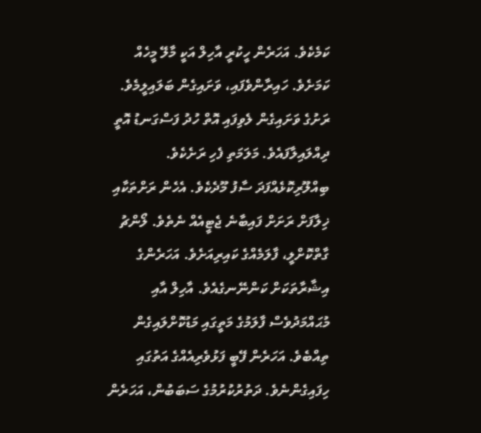ކަމެކެވެ. އަހަރެން ހީކުރީ އާހިލް އަކީ މާލޭ މީހެއް ކަމަށެވެ. ހައިރާންވެފައި، ވަށައިގެން ބަލައިލީމެވެ.
ރަށުގެ ވަށައިގެން ލެވިފައި އޮތް ހުދު ފަސްގަނޑު އޮތީ ދިއްލައިލާފައެވެ. މަލަމަތި ފެހި ރަށެކެވެ. ބިއްލޫރިކޮޅެއްފަދަ ސާފު މޫދެކެވެ. އެހެން ރަށްތަކާއި ޚިލާފަށް ރަށަށް ފައިބާނެ ޖެޓީއެއް ނެތެވެ. ލޯންޗު ގާތްކޮށްލީ، ފާލަމެއްގެ ކައިރިއަށެވެ. އަހަރެންގެ އިޝާރާތަކަށް ކަންނޭނގެއެވެ. އާހިލް އާއި މުޙައްމަދުވެސް ފާލަމުގެ މަތީގައި މަޑުކޮށްލައިގެން ތިއްބެވެ. އަހަރެން ފޭބީ ފަޅުވެރިއެއްގެ އަތުގައި ހިފައިގެންނެވެ. ދަތުރުކުރުމުގެ ސަބަބުން، އަހަރެން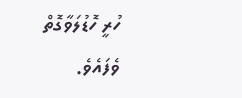ހުރީ ހޮޑުލަވާގޮތް ވެފައެވެ.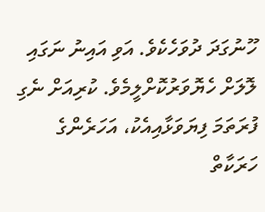ހޫނުގަދަ ދުވަހެކެވެ. އަވި އައިނު ނަގައި ލޮލަށް ހެޔޮވަރުކޮށްލީމެވެ. ކުރިއަށް ނެގި ފުރަތަމަ ފިޔަވަޅާއިއެކު، އަހަރެންގެ ހަރަކާތް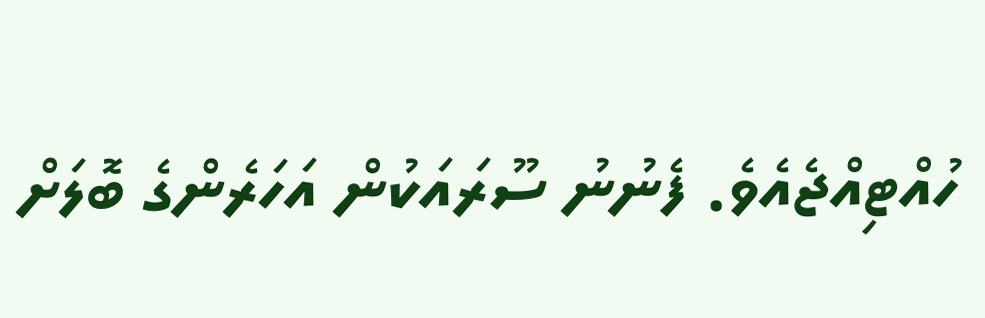ހުއްޓިއްޖެއެވެ. ފެނުނު ސޫރައަކުން އަހަރެންގެ ބޮލަށް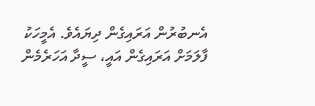އެނބުރުން އަރައިގެން ދިޔައެވެ. އެމީހަކު ފާލަމަށް އަރައިގެން އައީ، ސީދާ އަހަރެމެން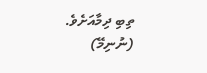ތިބި ދިމާއަށެވެ.
(ނުނިމޭ)